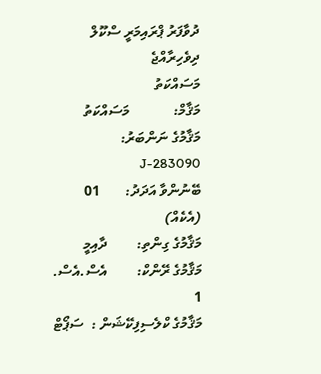ދުވާފަރު ޕްރައިމަރީ ސްކޫލް
ދިވެހިރާއްޖެ
މަސައްކަތު
މަޤާމް:            މަސައްކަތު
މަޤާމުގެ ނަންބަރު:      J-283090
ބޭނުންވާ އަދަދު:       01 (އެކެއް)
މަޤާމުގެ ގިންތި:        ދާއިމީ
މަޤާމުގެ ރޭންކް:        އެސް.އެސް. 1
މަޤާމުގެ ކްލެސިފިކޭޝަން :  ސަޕޯޓް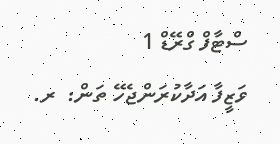ސްޓާފް ގްރޭޑް 1
ވަޒީފާ އަދާކުރަންޖެހޭ ތަން:  ރ.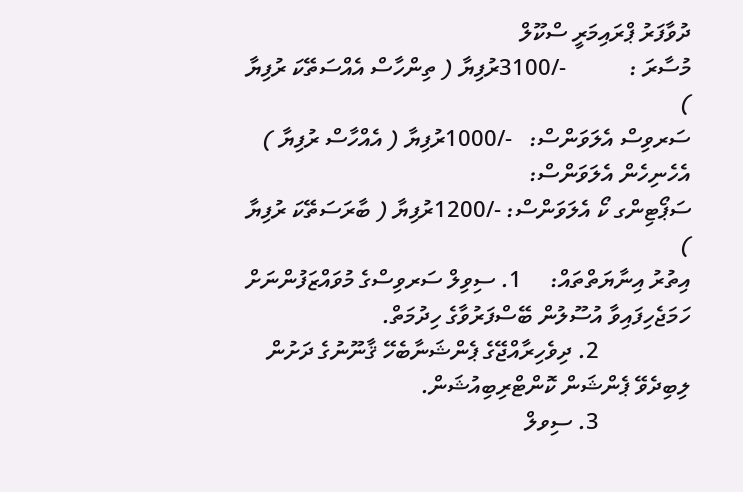ދުވާފަރު ޕްރައިމަރީ ސްކޫލް
މުސާރަ :           -/3100ރުފިޔާ ( ތިންހާސް އެއްސަތޭކަ ރުފިޔާ )
ސަރވިސް އެލަވަންސް:   -/1000ރުފިޔާ ( އެއްހާސް ރުފިޔާ )
އެހެނިހެން އެލަވަންސް:
ސަޕޯޓިންގ ކޯ އެލަވަންސް: -/1200ރުފިޔާ ( ބާރަސަތޭކަ ރުފިޔާ )
އިތުރު އިނާޔަތްތައް:     1. ސިވިލް ސަރވިސްގެ މުވައްޒަފުންނަށް ހަމަޖެހިފައިވާ އުސޫލުން ބޭސްފަރުވާގެ ހިދުމަތް.
                2. ދިވެހިރާއްޖޭގެ ޕެންޝަނާބެހޭ ޤާނޫނުގެ ދަށުން ލިބިދެވޭ ޕެންޝަން ކޮންޓްރިބިއުޝަން.
                3. ސިވލް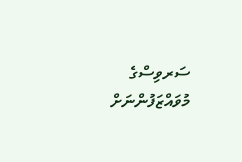ސަރވިސްގެ މުވައްޒަފުންނަށް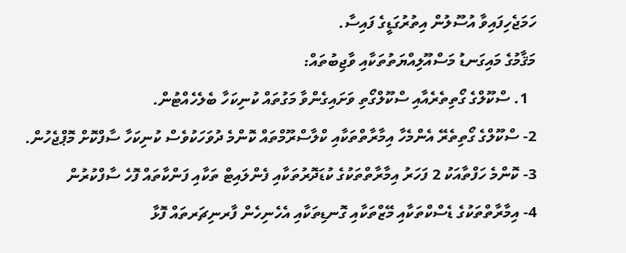ހަމަޖެހިފައިވާ އުސޫލުން އިތުރުގަޑީގެ ފައިސާ.
މަޤާމުގެ މައިގަނޑު މަސްއޫލިއްޔަތުތަކާއި ވާޖިބުތައް:
  1. ސްކޫލްގެ ގޯތިތެރެއާއި ސްކޫލްގޯތި ވަށައިގެންވާ މަގުތައް ކުނިކަހާ ބެލެހެއްޓުން.
2- ސްކޫލްގެ ގޯތިތެރޭ އެންމެހާ އިމާރާތްތަކާއި ކްލާސްރޫމްތައް ކޮންމެ ދުވަހަކުވެސް ކުނިކަހާ ސާފްކޮށް މޮޕްޖެހުން.
3- ކޮންމެ ހަފްތާއަކު 2 ފަހަރު އިމާރާތްތަކުގެ ކުޑަދޮރުތަކާއި ފެންލައިޓް ތަކާއި ފަންކާތައް ފޮހެ ސާފްކުރުން
4- އިމާރާތްތަކުގެ ޑެސްކްތަކާއި މޭޒްތަކާއި ގޮނޑިތަކާއި އެހެނިހެން ފާރނިޗަރތައް ފޮޅާ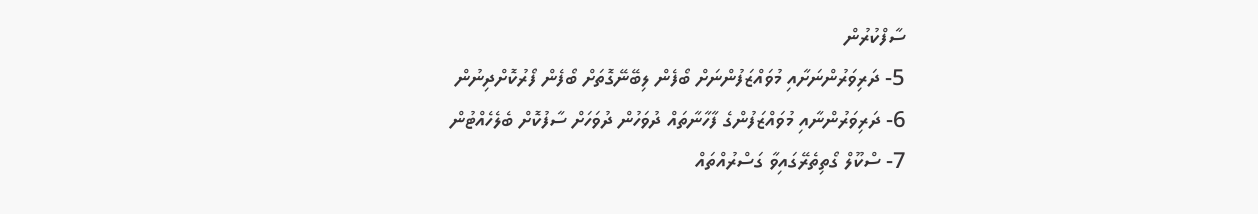ސާފްކުރުން
5- ދަރިވަރުންނަށާއި މުވައްޒަފުންނަށް ބޯފެން ލިބޭނޭގޮތަށް ބޯފެން ފޯރުކޮށްދިނުން
6- ދަރިވަރުންނާއި މުވައްޒަފުންގެ ފާހާނާތައް ދުވަހުން ދުވަހަށް ސާފުކޮށް ބެލެހެއްޓުން
7- ސްކޫލް ގޯތިތެރޭގައިވާ ގަސްރުއްތައް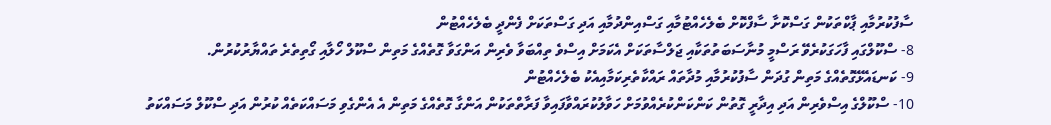ސާފުކުރުމާއި ޕާކްތަކުން ގަސްކޮށާ ސާފްކޮށް ބެލެހެއްޓުމާއި ގަސްއިންދުމާއި އަދި ގަސްތަކަށް ފެންދީ ބެލެހެއްޓުން
8- ސްކޫލްގައި ފާހަގަކުރެވޭ ރަސްމީ މުނާސަބަތުތަކާއި ޖަލްސާތަކަށް އެކަމަށް އިސްވެ ތިއްބަވާ ވެރިން އަންގަވާ ގޮތެއްގެ މަތިން ސްކޫލް ހޯލާއި ގޯތިތެރެ ތައްޔާރުކުރުން.
9- ކަނޑައެޅޭގޮތެއްގެ މަތިން ގުދަން ސާފުކުރުމާއި މުދާތައް ރައްކާތެރިކަމާއިއެކު ބެލެހެއްޓުން
10- ސްކޫލްގެ އިސްވެރިން އަދި އިދާރީ ގޮތުން ކަންކަންކުރެއްވުމަށް ހަވާލުކުރައްވާފައިވާ ފަރާތްތަކުން އަންގާ ގޮތެއްގެ މަތިން އެ އެންގެވި މަސައްކަތެއް ކުރުން އަދި ސްކޫލް މަސައްކަތު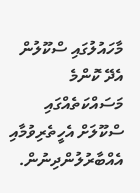މާހައުލުގައި ސްކޫލުން އެދޭ ކޮންމެ މަސައްކަތެއްގައި ސްކޫލަށް އެހީތެރިވުމާއި އެއްބާރުލުންދިނުން.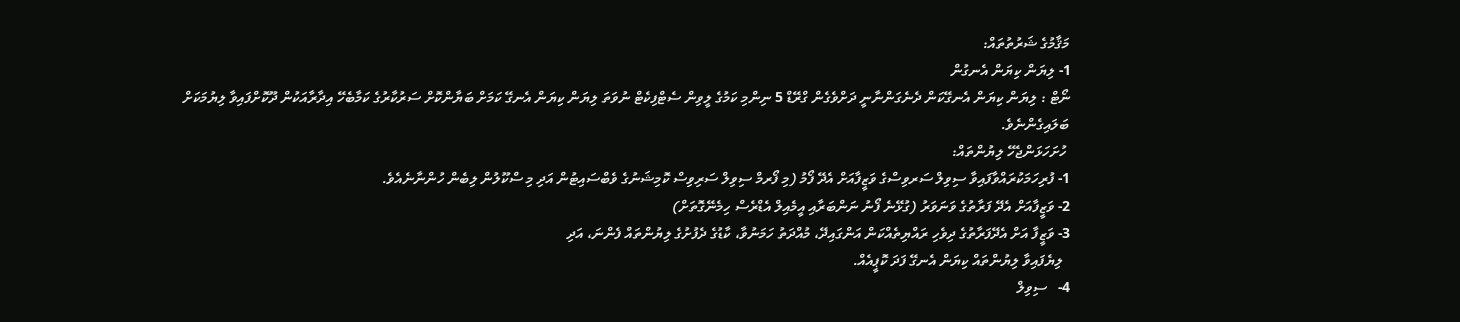މަޤާމުގެ ޝަރުތުތައް:
1- ލިޔަން ކިޔަން އެނގުން
ނޯޓް : ލިޔަން ކިޔަން އެނގޭކަން ދެނެގަންނާނީ ދަށްވެގެން ގްރޭޑް 5 ނިންމި ކަމުގެ ލީވިން ސެޓްފިކެޓް ނުވަތަ ލިޔަން ކިޔަން އެނގޭ ކަމަށް ބަޔާންކޮށް ސަރުކާރުގެ ކަމާބެހޭ އިދާރާއަކުން ދޫކޮށްފައިވާ ލިޔުމަކަށް ބަލައިގެންނެވެ.
 ހުށަހަޅަންޖެހޭ ލިޔުންތައް:
1- ފުރިހަމަކުރައްވާފައިވާ ސިވިލް ސަރވިސްގެ ވަޒީފާއަށް އެދޭ ފޯމު (މި ފޯރމް ސިވިލް ސަރިވިސް ކޮމިޝަނުގެ ވެބްސައިޓުން އަދި މި ސްކޫލުން ލިބެން ހުންނާނެއެވެ.
2- ވަޒީފާއަށް އެދޭ ފަރާތުގެ ވަނަވަރު (ގުޅޭނެ ފޯނު ނަންބަރާއި އީމެއިލް އެޑްރެސް ހިމެނޭގޮތަށް)
3- ވަޒީފާ އަށް އެދޭފަރާތުގެ ދިވެހި ރައްޔިތެއްކަން އަންގައިދޭ، މުއްދަތު ހަމަނުވާ، ކާޑުގެ ދެފުށުގެ ލިޔުންތައް ފެންނަ، އަދި
  ލިޔެފައިވާ ލިޔުންތައް ކިޔަން އެނގޭ ފަދަ ކޮޕީއެއް.
4-   ސިވިލް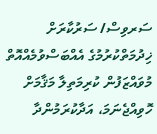ސަރވިސް/ ސަރުކާރަށް ޚިދުމަތްކުރުމުގެ އެއްބަސްވުމެއްއޮތް މުވައްޒަފުން ކުރިމަތިލާ މަޤާމަށް ހޮވިއްޖެނަމަ، އަދާކުރަމުންދާ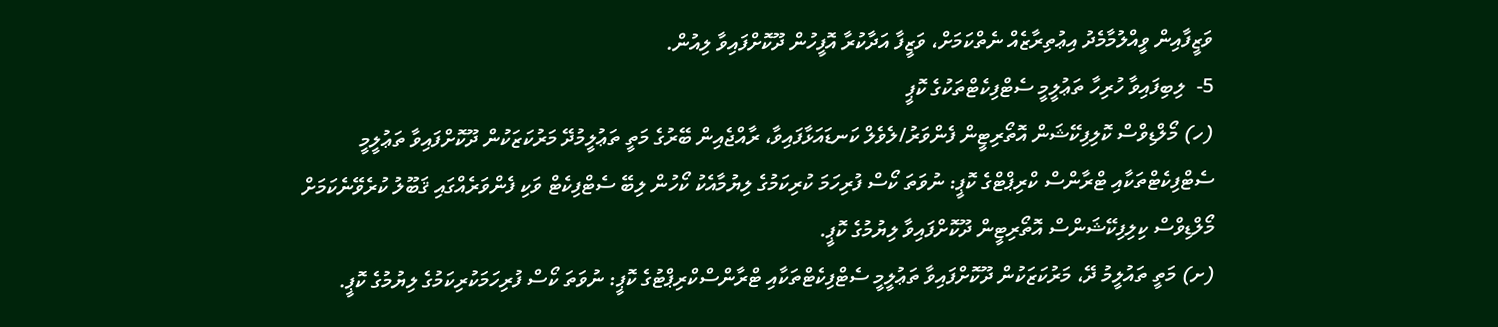ވަޒީފާއިން ވީއްލުމާމެދު އިޢުތިރާޒެއް ނެތްކަމަށް، ވަޒީފާ އަދާކުރާ އޮފީހުން ދޫކޮށްފައިވާ ލިއުން.
5-  ލިބިފައިވާ ހުރިހާ ތަޢުލީމީ ސެޓްފިކެޓްތަކުގެ ކޮޕީ
(ހ) މޯލްޑިވްސް ކޮލިފިކޭޝަން އޮތޯރިޓީން ފެންވަރު/ލެވެލް ކަނޑައަޅާފައިވާ، ރާއްޖެއިން ބޭރުގެ މަތީ ތަޢުލީމުދޭ މަރުކަޒަކުން ދޫކޮށްފައިވާ ތަޢުލީމީ ސެޓްފިކެޓްތަކާއި ޓްރާންސް ކްރިޕްޓްގެ ކޮޕީ: ނުވަތަ ކޯސް ފުރިހަމަ ކުރިކަމުގެ ލިޔުމާއެކު ކޯހުން ލިބޭ ސެޓްފިކެޓް ވަކި ފެންވަރެއްގައި ޤަބޫލު ކުރެވޭނެކަމަށް މޯލްޑިވްސް ކިލިފިކޭޝަންސް އޮތޯރިޓީން ދޫކޮށްފައިވާ ލިޔުމުގެ ކޮޕީ.
(ށ) މަތީ ތައުލީމު ދޭ، މަރުކަޒަކުން ދޫކޮށްފައިވާ ތަޢުލީމީ ސެޓްފިކެޓްތަކާއި ޓްރާންސްކްރިޕްޓުގެ ކޮޕީ: ނުވަތަ ކޯސް ފުރިހަމަކުރިކަމުގެ ލިޔުމުގެ ކޮޕީ.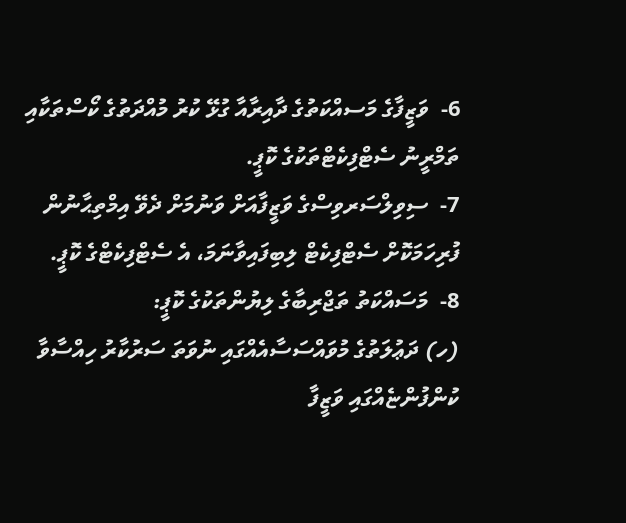6-  ވަޒީފާގެ މަސއްކަތުގެ ދާއިރާއާ ގުޅޭ ކުރު މުއްދަތުގެ ކޯސްތަކާއި ތަމްރީނު ސެޓްފިކެޓްތަކުގެ ކޮޕީ.
7-  ސިވިލްސަރވިސްގެ ވަޒީފާއަށް ވަނުމަށް ދެވޭ އިމްތިޙާނުން ފުރިހަމަކޮށް ސެޓްފިކެޓް ލިބިފައިވާނަމަ، އެ ސެޓްފިކެޓްގެ ކޮޕީ.
8-  މަސައްކަތު ތަޖްރިބާގެ ލިޔުންތަކުގެ ކޮޕީ:
(ހ) ދަޢުލަތުގެ މުވައްސަސާއެއްގައި ނުވަތަ ސަރުކާރު ހިއްސާވާ ކުންފުންޏެއްގައި ވަޒީފާ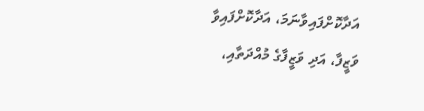އަދާކޮށްފައިވާނަމަ، އަދާކޮށްފައިވާ ވަޒީފާ، އަދި ވަޒީފާގެ މުއްދަތާއި،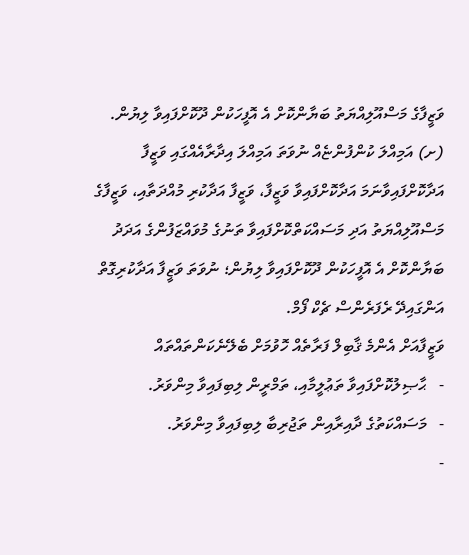ވަޒީފާގެ މަސްއޫލިއްޔަތު ބަޔާންކޮށް އެ އޮފީހަކުން ދޫކޮށްފައިވާ ލިޔުން.
(ށ) އަމިއްލަ ކުންފުންޏެއް ނުވަތަ އަމިއްލަ އިދާރާއެއްގައި ވަޒީފާ އަދާކޮށްފައިވާނަމަ އަދާކޮށްފައިވާ ވަޒީފާ، ވަޒީފާ އަދާކުރި މުއްދަތާއި، ވަޒީފާގެ މަސްއޫލިއްޔަތު އަދި މަސައްކަތްކޮށްފައިވާ ތަނުގެ މުވައްޒަފުންގެ އަދަދު ބަޔާންކޮށް އެ އޮފީހަކުން ދޫކޮށްފައިވާ ލިޔުން؛ ނުވަތަ ވަޒީފާ އަދާކުރިގޮތް އަންގައިދޭ ރެފަރެންސް ޗެކް ފޯމް.
ވަޒީފާއަށް އެންމެ ޤާބިލް ފަރާތެއް ހޮވުމަށް ބެލޭނެކަންތައްތައް
-   ޙާޞިލުކޮށްފައިވާ ތަޢުލީމާއި، ތަމްރީން ލިބިފައިވާ މިންވަރު.
-   މަސައްކަތުގެ ދާއިރާއިން ތަޖުރިބާ ލިބިފައިވާ މިންވަރު.
-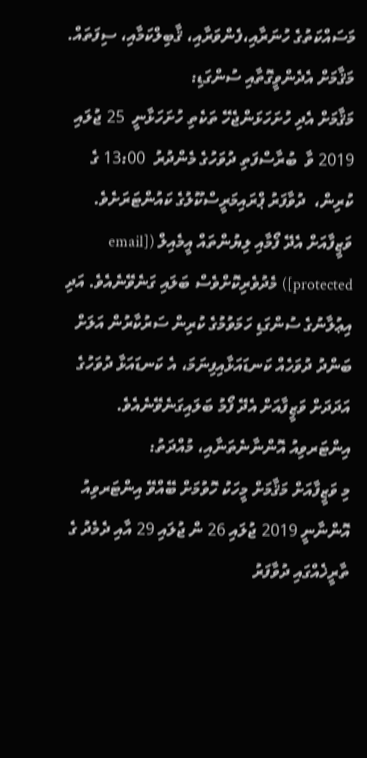މަސައްކަތުގެ ހުނަރާއި،ފެންވަރާއި، ޤާބިލްކަމާއި، ސިފަތައް.
މަޤާމަށް އެދެންވީގޮތާއި ސުންގަޑި:
މަޤާމަށް އެދި ހުށަހަޅަންޖެހޭ ތަކެތި ހުށަހަޅާނީ  25 ޖުލައި 2019 ވާ  ބުރާސްފަތި ދުވަހުގެ މެންދުރު  13:00 ގެ ކުރިން،  ދުވާފަރު ޕްރައިމަރީސްކޫލުގެ ކައުންޓަރަށެވެ.  ވަޒީފާއަށް އެދޭ ފޯމާއި ލިޔުންތައް އީމެއިލް ([email protected]) މެދުވެރިކޮށްވެސް ބަލައި ގަނެވޭނެއެވެ. އަދި އިޢުލާނުގެ ސުންގަޑި ހަމަވުމުގެ ކުރިން ސަރުކާރުން އަލަށް ބަންދު ދުވަހެއް ކަނޑައަޅާއިފިނަމަ، އެ ކަނޑައަޅާ ދުވަހުގެ އަދަދަށް ވަޒީފާއަށް އެދޭ ފޯމު ބަލައިގަނެވޭނެއެވެ.
އިންޓަރވިއު އޮންނާނެތަނާއި، މުއްދަތު:
މި ވަޒީފާއަށް މަޤާމަށް މީހަކު ހޮވުމަށް ބޭއްވޭ އިންޓަރވިއު އޮންނާނީ 2019 ޖުލައި 26 ން ޖުލައި 29 އާއި ދެމެދު ގެ ތާރީޚެއްގައި ދުވާފަރު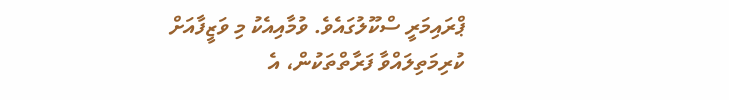ޕްރައިމަރީ ސްކޫލުގައެވެ. ވުމާއިއެކު މި ވަޒީފާއަށް ކުރިމަތިލައްވާ ފަރާތްތަކުން، އެ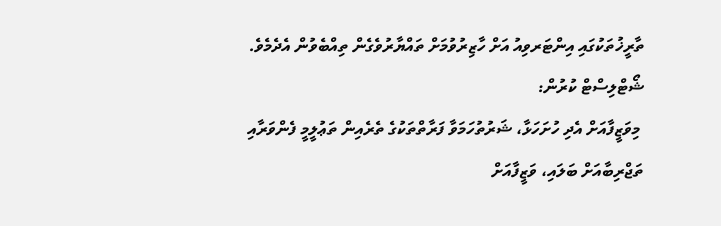ތާރީޚުތަކުގައި އިންޓަރވިއު އަށް ހާޒިރުވުމަށް ތައްޔާރުވެގެން ތިއްބެވުން އެދެމެވެ.
ޝޯޓްލިސްޓް ކުރުން:
 މިވަޒީފާއަށް އެދި ހުށަހަޅާ، ޝަރުތުހަމަވާ ފަރާތްތަކުގެ ތެރެއިން ތަޢުލީމީ ފެންވަރާއި ތަޖްރިބާއަށް ބަލައި، ވަޒީފާއަށް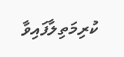ކުރިމަތިލާފައިވާ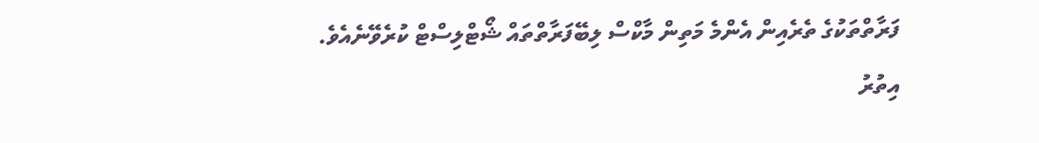ފަރާތްތަކުގެ ތެރެއިން އެންމެ މަތިން މާކްސް ލިބޭފަރާތްތައް ޝޯޓްލިސްޓް ކުރެވޭނެއެވެ.
އިތުރު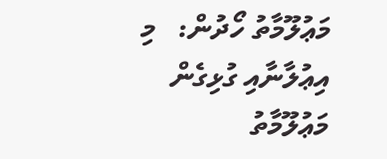މަޢުލޫމާތު ހޯދުން:   މި އިޢުލާނާއި ގުޅިގެން މަޢުލޫމާތު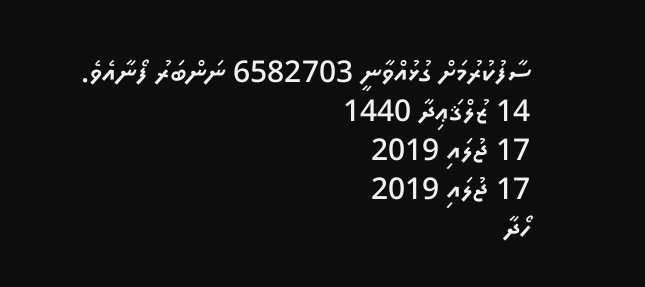ސާފުކުރުމަށް ގުޅުއްވާނީ 6582703 ނަންބަރު ފޯނާއެވެ.
14 ޒުލްޤަޢިދާ 1440
17 ޖުލައި 2019
17 ޖުލައި 2019
ހޯދާ